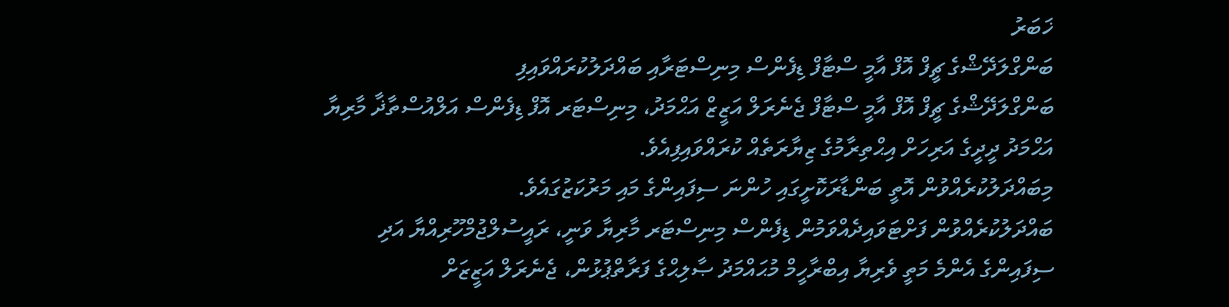ޚަބަރު
ބަންގްލަދޭޝްގެ ޗީފް އޮފް އާމީ ސްޓާފް ޑިފެންސް މިނިސްޓަރާއި ބައްދަލުކުރައްވައިފި
ބަންގްލަދޭޝްގެ ޗީފް އޮފް އާމީ ސްޓާފް ޖެނެރަލް އަޒީޒް އަޙްމަދު، މިނިސްޓަރ އޮފް ޑިފެންސް އަލްއުސްތާޛާ މާރިޔާ އަޙްމަދު ދީދީގެ އަރިހަށް އިޙްތިރާމުގެ ޒިޔާރަތެއް ކުރައްވައިފިއެވެ.
މިބައްދަލުކުރެއްވުން އޮތީ ބަންޑާރަކޮށީގައި ހުންނަ ސިފައިންގެ މައި މަރުކަޒުގައެވެ.
ބައްދަލުކުރެއްވުން ފަށްޓަވައިދެއްވަމުން ޑިފެންސް މިނިސްޓަރ މާރިޔާ ވަނީ، ރައީސުލްޖުމްހޫރިއްޔާ އަދި ސިފައިންގެ އެންމެ މަތީ ވެރިޔާ އިބްރާހީމް މުޙައްމަދު ޞާލިޙްގެ ފަރާތްޕުޅުން، ޖެނެރަލް އަޒީޒަށް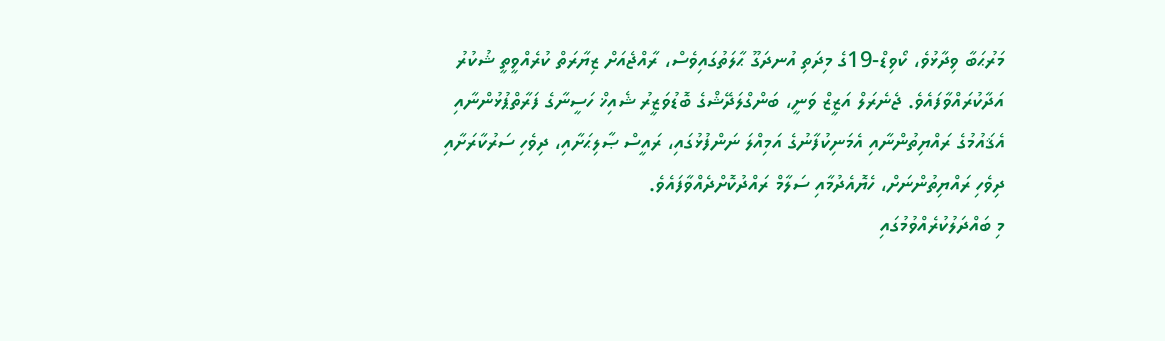މަރުޙަބާ ވިދާޅުވެ، ކޯވިޑް-19ގެ މިދަތި އުނދަގޫ ޙާލަތުގައިވެސް، ރާއްޖެއަށް ޒިޔާރަތް ކުރެއްވީތީ ޝުކުރު އަދާކުރައްވާފައެވެ. ޖެނެރަލް އަޒީޒް ވަނީ، ބަންގްލަދޭޝްގެ ބޮޑުވަޒީރު ޝެއިޚް ހަސީނާގެ ފަރާތްޕުޅުންނާއި އެޤައުމުގެ ރައްޔިތުންނާއި އެމަނިކުފާނުގެ އަމިއްލަ ނަންފުޅުގައި، ރައީސް ޞާލިޙަށާއި، ދިވެހި ސަރުކާރަށާއި ދިވެހި ރައްޔިތުންނަށް، ހެޔޮއެދުމާއި ސަލާމް ރައްދުކޮށްދެއްވާފައެވެ.
މި ބައްދަލުކުރެއްވުމުގައި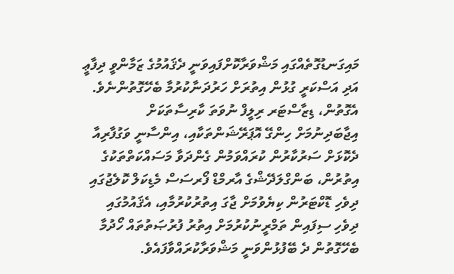މައިގަނޑުގޮތެއްގައި މަޝްވަރާކޮށްފައިވަނީ ދެޤައުމުގެ ޒަމާންވީ ދިފާޢީ އަދި އަސްކަރީ ގުޅުން އިތުރަށް ހަރުދަނާކުރުމާ ބެހޭގޮތުންނެވެ.
އެގޮތުން، ޑިޒާސްޓަރ ރިލީފް ނުވަތަ ކާރިސާތަކަށް އިޖާބަދިނުމަށް ހިންގޭ އޮޕަރޭޝަންތަކާއި، އިންސާނީ ވަގުފާރިއާ ދެކޮޅަށް ސަރުކާރުން ކުރައްވަމުން ގެންދަވާ މަސައްކަތްތަކުގެ އިތުރުން، ބަންގްލަދޭޝްގެ އާރމްޑް ފޯރސަސް މެޑިކަލް ކޮލެޖުގައި ދިވެހި ޑޮކްޓަރުން ކިޔެވުމަށް ޖާގަ އިތުރުކުރުމާއި، އެޤައުމުގައި ދިވެހި ސިފައިން ތަމްރީނުކުރުމަށް އިތުރު ފުރުޞަތުތައް ހޯދުމާ ބެހޭގޮތުން ދެ ބޭފުޅުންވަނީ މަޝްވަރާކުރައްވާފައެވެ.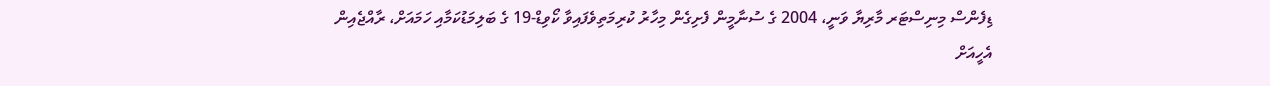ޑިފެންސް މިނިސްޓަރ މާރިޔާ ވަނީ، 2004 ގެ ސުނާމީން ފެށިގެން މިހާރު ކުރިމަތިވެފައިވާ ކޯވިޑް-19 ގެ ބަލިމަޑުކަމާއި ހަމައަށް، ރާއްޖެއިން އެހީއަށް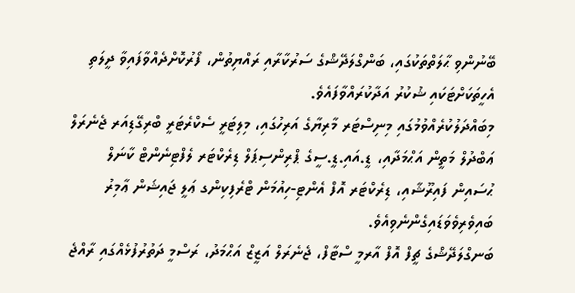ބޭނުންވި ޙާލަތްތަކުގައި، ބަންގްލަދޭޝްގެ ސަރުކާރާއި ރައްޔިތުން، ފޯރުކޮށްދެއްވާފައިވާ ދީލަތި އެހީތަކަށްޓަކައި ޝުކުރު އަދާކުރައްވާފައެވެ.
މިބައްދަލުކުރެއްވުމުގައި މިނިސްޓަރ މާރިޔާގެ އަރިހުގައި، މިލިޓަރީ ސެކްރެޓަރީ ބްރިގޭޑިއަރ ޖެނެރަލް ޢަބްދުލް މަތީން އަޙްމަދާއި، ޑީ.އައި.ޑީ.ސީގެ ޕްރިންސިޕަލް ޑިރެކްޓަރ ލެފްޓިނެންޓް ކާނަލް ޙުސައިން ފައިރޫޝާއި، ޑިރެކްޓަރ އޮފް އެންޓި-ހިއުމަން ޓްރެފިކިންގ ޢަލީ ޖައިޝަން ޢާމިރު ބައިވެރިވެވަޑައިގެންނެވިއެވެ.
ބަނގްލަދޭޝްގެ ޗީފް އޮފް އާރމީ ސްޓާފް، ޖެނެރަލް އަޒީޒް އަޙްމަދު، ރަސްމީ ދަތުރުފުޅެއްގައި ރާއްޖެ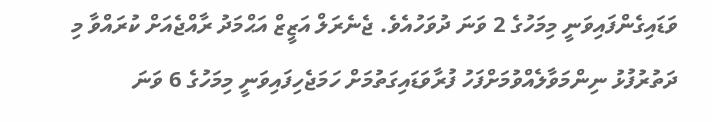ވަޑައިގެންފައިވަނީ މިމަހުގެ 2 ވަނަ ދުވަހުއެވެ. ޖެނެރަލް އަޒީޒް އަޙްމަދު ރާއްޖެއަށް ކުރައްވާ މި ދަތުރުފުޅު ނިންމަވާލެއްވުމަށްފަހު ފުރާވަޑައިގަތުމަށް ހަމަޖެހިފައިވަނީ މިމަހުގެ 6 ވަނަ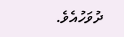ދުވަހުއެވެ.